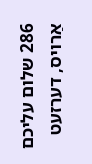286 שלום עליכם
אַרױס, דערזעט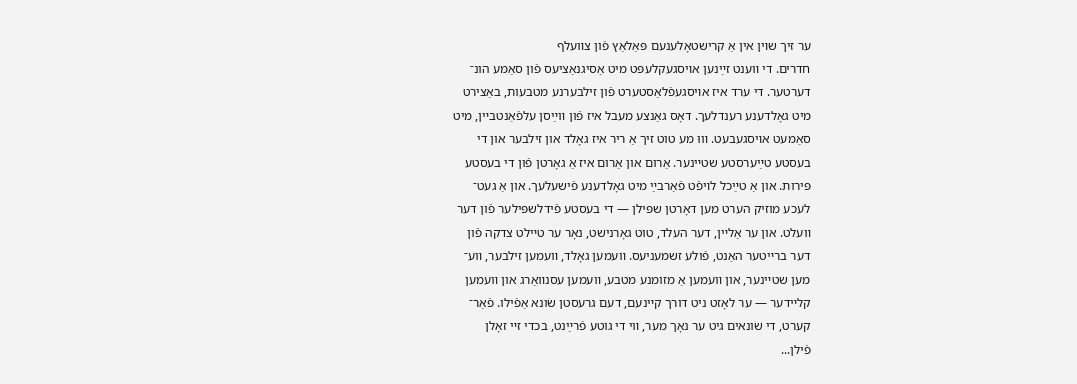ער זיך שױן אין אַ קרישטאָלענעם פּאַלאַץ פֿון צװעלף
חדרים. די װענט זײַנען אױסגעקלעפּט מיט אַסיגנאַציעס פֿון סאַמע הונ־
דערטער. די ערד איז אױסגעפֿלאַסטערט פֿון זילבערנע מטבעות, באַצירט
מיט גאָלדענע רענדלעך. דאָס גאַנצע מעבל איז פֿון װײַסן עלפֿאַנטבײן, מיט
סאַמעט אױסגעבעט. װוּ מע טוט זיך אַ ריר איז גאָלד און זילבער און די
בעסטע טײַערסטע שטײנער. אַרום און אַרום איז אַ גאָרטן פֿון די בעסטע
פּירות. און אַ טײַכל לױפֿט פֿאַרבײַ מיט גאָלדענע פֿישעלעך. און אַ געט־
לעכע מוזיק הערט מען דאָרטן שפּילן ― די בעסטע פֿידלשפּילער פֿון דער
װעלט. און ער אַלײן, דער העלד, טוט גאָרנישט, נאָר ער טײלט צדקה פֿון
דער ברײטער האַנט, פֿולע זשמעניעס. װעמען גאָלד, װעמען זילבער, װע־
מען שטײנער, און װעמען אַ מזומנע מטבע, װעמען עסנװאַרג און װעמען
קלײדער ― ער לאָזט ניט דורך קײנעם, דעם גרעסטן שׂונא אַפֿילו. פֿאַר־
קערט, די שׂונאים גיט ער נאָך מער, װי די גוטע פֿרײַנט, בכדי זײ זאָלן
פֿילן...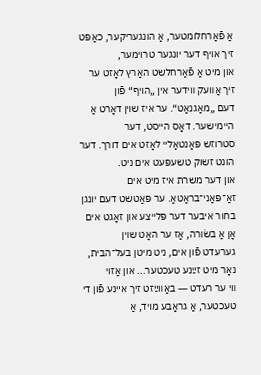אַ פֿאַרחלומטער, אַ הונגעריקער, כאַפּט זיך אױף דער יונגער טרױמער,
און מיט אַ פֿאַרחלשט האַרץ לאָזט ער זיך אַװעק װידער אין „הױף“ פֿון
דעם „מאַגנאַט“. ער איז שױן דאָרט אַ הײמישער. דאָס הײסט, דער
סטרוזש פּאַנטאַלײ לאָזט אים דורך. דער הונט זשוק טשעפּעט אים ניט.
און דער משרת איז מיט אים זאַ־פּאַני־בראַטאַ. ער פּאַטשט דעם יונגן
בחור איבער דער פּלײצע און זאָגט אים אָן אַ בשׂורה, אַז ער האָט שױן
גערעדט פֿון אים, ניט מיטן בעל־הבית, נאָר מיט זײַנע טעכטער... און אַזױ
װי ער רעדט ― באַװײַזט זיך אײנע פֿון די טעכטער, אַ גראָבע מױד, אַ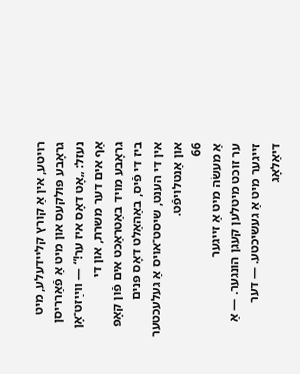רױטע, אין אַ קורץ קלײדעלע, מיט גראָבע פּולקעס און מיט אַ פֿאַרריסן
נעזל: „אָט דאָס איז ער!“ ― װײַזט־אָן אַף אים דער משרת, און די
גראָבע מױד באַטראַכט אים פֿון קאָפּ ביז די פֿיס, באַהאַלט דאָס פּנים
אין די הענט, שיסט־אױס אַ געלעכטער און אַנטלױפֿט.
66
אַ מעשׂה מיט אַ זײגער
ער זוכט מיטלען קעגן הונגער. ― אַ זײגער מיט אַ געשיכטע. ― דער דיאַלאָג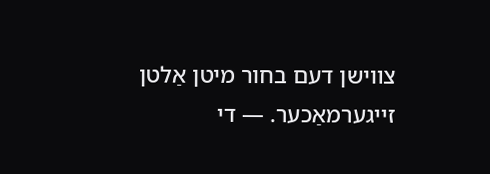צװישן דעם בחור מיטן אַלטן זײגערמאַכער. ― די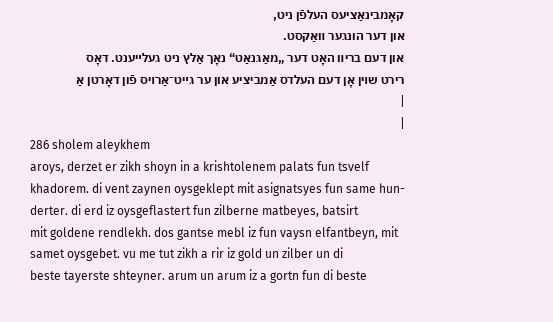קאָמבינאַציעס העלפֿן ניט,
און דער הונגער װאַקסט.
און דעם בריװ האָט דער „מאַגנאַט“ נאָך אַלץ ניט געלײענט. דאָס
רירט שױן אָן דעם העלדס אַמביציע און ער גײט־אַרױס פֿון דאָרטן אַ
|
|
286 sholem aleykhem
aroys, derzet er zikh shoyn in a krishtolenem palats fun tsvelf
khadorem. di vent zaynen oysgeklept mit asignatsyes fun same hun-
derter. di erd iz oysgeflastert fun zilberne matbeyes, batsirt
mit goldene rendlekh. dos gantse mebl iz fun vaysn elfantbeyn, mit
samet oysgebet. vu me tut zikh a rir iz gold un zilber un di
beste tayerste shteyner. arum un arum iz a gortn fun di beste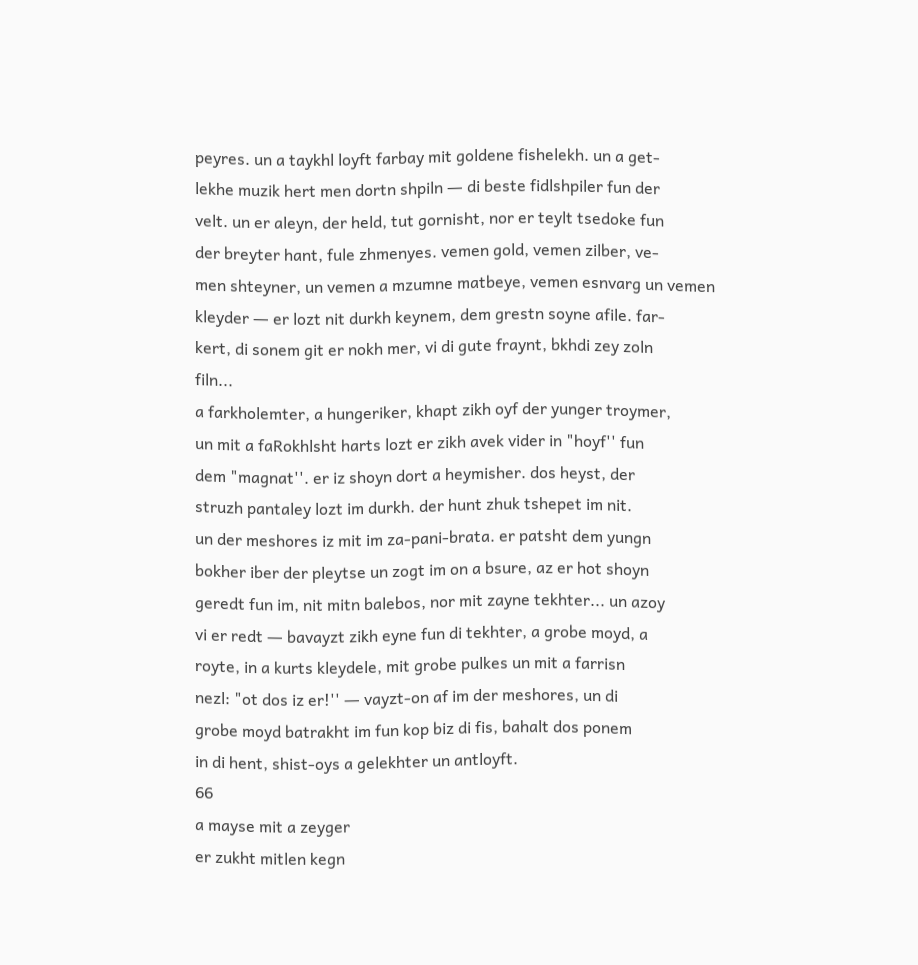peyres. un a taykhl loyft farbay mit goldene fishelekh. un a get-
lekhe muzik hert men dortn shpiln ― di beste fidlshpiler fun der
velt. un er aleyn, der held, tut gornisht, nor er teylt tsedoke fun
der breyter hant, fule zhmenyes. vemen gold, vemen zilber, ve-
men shteyner, un vemen a mzumne matbeye, vemen esnvarg un vemen
kleyder ― er lozt nit durkh keynem, dem grestn soyne afile. far-
kert, di sonem git er nokh mer, vi di gute fraynt, bkhdi zey zoln
filn...
a farkholemter, a hungeriker, khapt zikh oyf der yunger troymer,
un mit a faRokhlsht harts lozt er zikh avek vider in "hoyf'' fun
dem "magnat''. er iz shoyn dort a heymisher. dos heyst, der
struzh pantaley lozt im durkh. der hunt zhuk tshepet im nit.
un der meshores iz mit im za-pani-brata. er patsht dem yungn
bokher iber der pleytse un zogt im on a bsure, az er hot shoyn
geredt fun im, nit mitn balebos, nor mit zayne tekhter... un azoy
vi er redt ― bavayzt zikh eyne fun di tekhter, a grobe moyd, a
royte, in a kurts kleydele, mit grobe pulkes un mit a farrisn
nezl: "ot dos iz er!'' ― vayzt-on af im der meshores, un di
grobe moyd batrakht im fun kop biz di fis, bahalt dos ponem
in di hent, shist-oys a gelekhter un antloyft.
66
a mayse mit a zeyger
er zukht mitlen kegn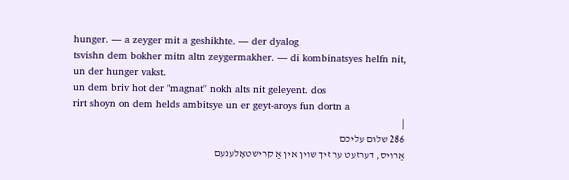hunger. ― a zeyger mit a geshikhte. ― der dyalog
tsvishn dem bokher mitn altn zeygermakher. ― di kombinatsyes helfn nit,
un der hunger vakst.
un dem briv hot der "magnat'' nokh alts nit geleyent. dos
rirt shoyn on dem helds ambitsye un er geyt-aroys fun dortn a
|
286 שלום עליכם
אַרױס, דערזעט ער זיך שױן אין אַ קרישטאָלענעם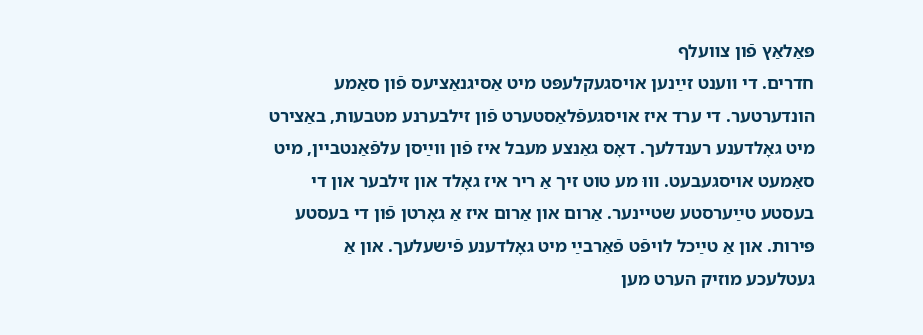פּאַלאַץ פֿון צװעלף
חדרים. די װענט זײַנען אױסגעקלעפּט מיט אַסיגנאַציעס פֿון סאַמע
הונדערטער. די ערד איז אױסגעפֿלאַסטערט פֿון זילבערנע מטבעות, באַצירט
מיט גאָלדענע רענדלעך. דאָס גאַנצע מעבל איז פֿון װײַסן עלפֿאַנטבײן, מיט
סאַמעט אױסגעבעט. װוּ מע טוט זיך אַ ריר איז גאָלד און זילבער און די
בעסטע טײַערסטע שטײנער. אַרום און אַרום איז אַ גאָרטן פֿון די בעסטע
פּירות. און אַ טײַכל לױפֿט פֿאַרבײַ מיט גאָלדענע פֿישעלעך. און אַ
געטלעכע מוזיק הערט מען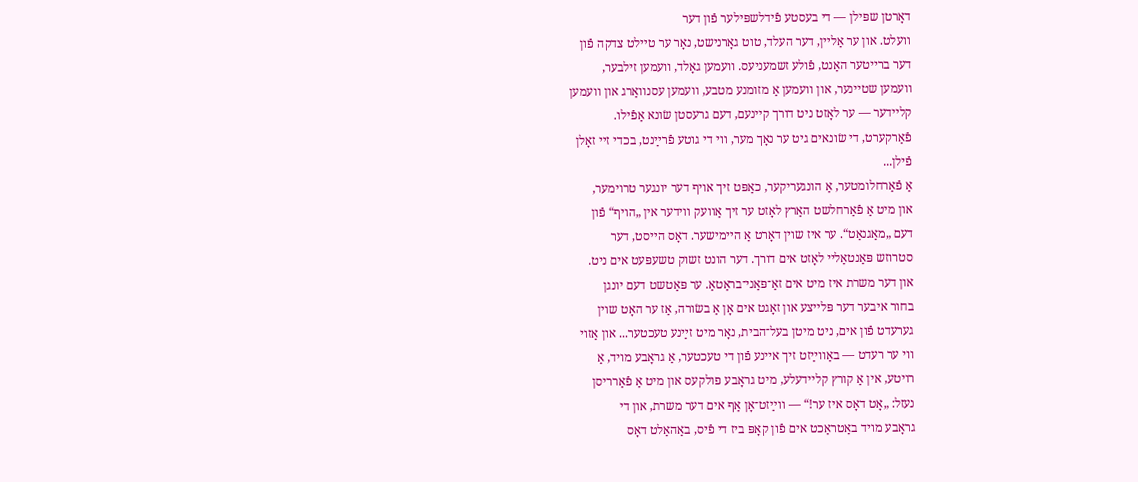דאָרטן שפּילן ― די בעסטע פֿידלשפּילער פֿון דער
װעלט. און ער אַלײן, דער העלד, טוט גאָרנישט, נאָר ער טײלט צדקה פֿון
דער ברײטער האַנט, פֿולע זשמעניעס. װעמען גאָלד, װעמען זילבער,
װעמען שטײנער, און װעמען אַ מזומנע מטבע, װעמען עסנװאַרג און װעמען
קלײדער ― ער לאָזט ניט דורך קײנעם, דעם גרעסטן שׂונא אַפֿילו.
פֿאַרקערט, די שׂונאים גיט ער נאָך מער, װי די גוטע פֿרײַנט, בכדי זײ זאָלן
פֿילן...
אַ פֿאַרחלומטער, אַ הונגעריקער, כאַפּט זיך אױף דער יונגער טרױמער,
און מיט אַ פֿאַרחלשט האַרץ לאָזט ער זיך אַװעק װידער אין „הױף“ פֿון
דעם „מאַגנאַט“. ער איז שױן דאָרט אַ הײמישער. דאָס הײסט, דער
סטרוזש פּאַנטאַלײ לאָזט אים דורך. דער הונט זשוק טשעפּעט אים ניט.
און דער משרת איז מיט אים זאַ־פּאַני־בראַטאַ. ער פּאַטשט דעם יונגן
בחור איבער דער פּלײצע און זאָגט אים אָן אַ בשׂורה, אַז ער האָט שױן
גערעדט פֿון אים, ניט מיטן בעל־הבית, נאָר מיט זײַנע טעכטער... און אַזױ
װי ער רעדט ― באַװײַזט זיך אײנע פֿון די טעכטער, אַ גראָבע מױד, אַ
רױטע, אין אַ קורץ קלײדעלע, מיט גראָבע פּולקעס און מיט אַ פֿאַרריסן
נעזל: „אָט דאָס איז ער!“ ― װײַזט־אָן אַף אים דער משרת, און די
גראָבע מױד באַטראַכט אים פֿון קאָפּ ביז די פֿיס, באַהאַלט דאָס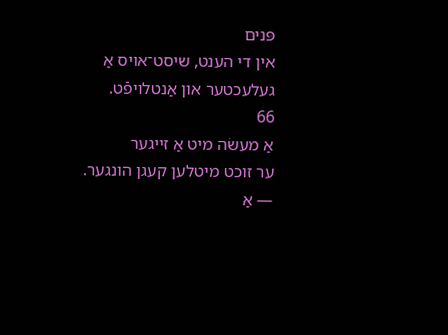פּנים
אין די הענט, שיסט־אױס אַ געלעכטער און אַנטלױפֿט.
66
אַ מעשׂה מיט אַ זײגער
ער זוכט מיטלען קעגן הונגער. ― אַ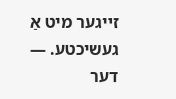זײגער מיט אַ געשיכטע. ― דער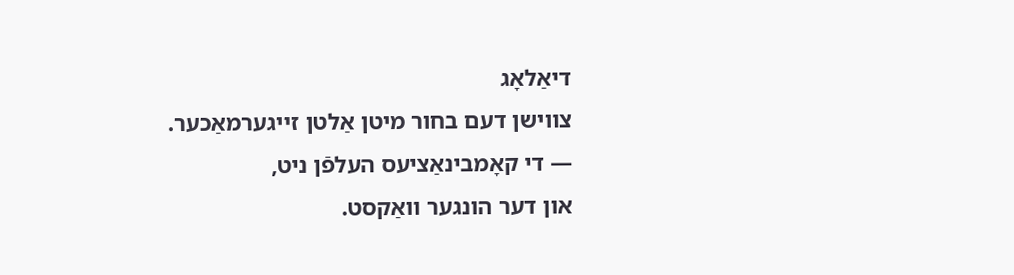דיאַלאָג
צװישן דעם בחור מיטן אַלטן זײגערמאַכער. ― די קאָמבינאַציעס העלפֿן ניט,
און דער הונגער װאַקסט.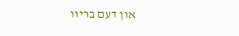און דעם בריװ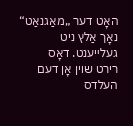האָט דער „מאַגנאַט“ נאָך אַלץ ניט געלײענט. דאָס
רירט שױן אָן דעם העלדס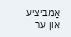אַמביציע און ער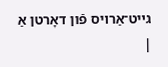גײט־אַרױס פֿון דאָרטן אַ
|